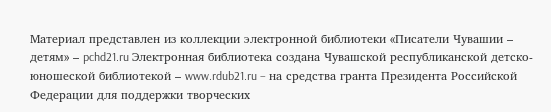Материал представлен из коллекции электронной библиотеки «Писатели Чувашии – детям» – pchd21.ru Электронная библиотека создана Чувашской республиканской детско-юношеской библиотекой – www.rdub21.ru – на средства гранта Президента Российской Федерации для поддержки творческих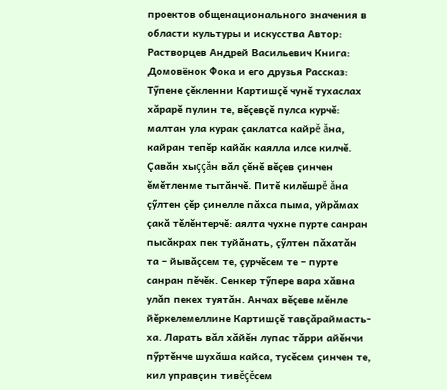проектов общенационального значения в области культуры и искусства Автор: Растворцев Андрей Васильевич Книга: Домовёнок Фока и его друзья Рассказ: Тӳпене çĕкленни Картишçĕ чунĕ тухаслах хăрарĕ пулин те, вĕçевçĕ пулса курчĕ: малтан ула курак çаклатса кайрĕ ăна, кайран тепĕр кайăк каялла илсе килчĕ. Çавăн хыççăн вăл çĕнĕ вĕçев çинчен ĕмĕтленме тытăнчĕ. Питĕ килĕшрĕ ăна çӳлтен çĕр çинелле пăхса пыма, уйрăмах çакă тĕлĕнтерчĕ: аялта чухне пурте санран пысăкрах пек туйăнать, çӳлтен пăхатăн та – йывăçсем те, çурчĕсем те – пурте санран пĕчĕк. Сенкер тӳпере вара хăвна улăп пекех туятăн. Анчах вĕçеве мĕнле йĕркелемеллине Картишçĕ тавçăраймасть-ха. Ларать вăл хăйĕн лупас тăрри айĕнчи пӳртĕнче шухăша кайса, тусĕсем çинчен те, кил управçин тивĕçĕсем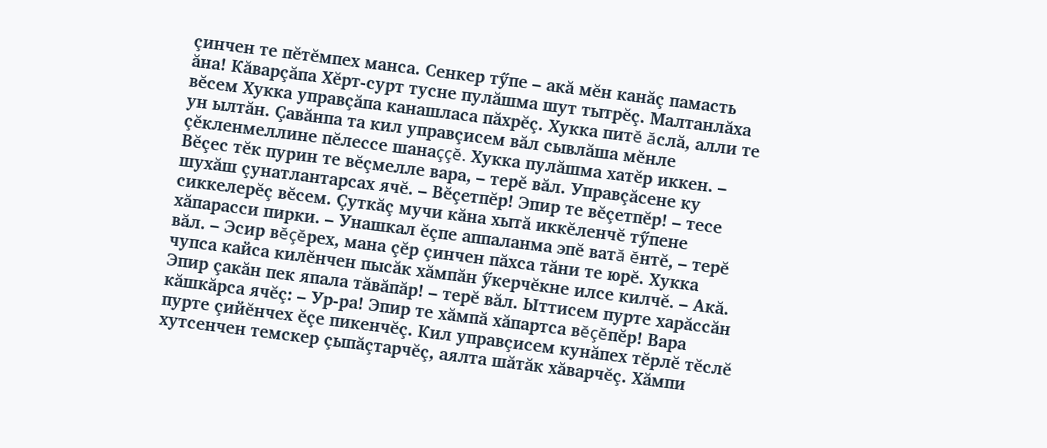çинчен те пĕтĕмпех манса. Сенкер тӳпе – акă мĕн канăç памасть ăна! Кăварçăпа Хĕрт-сурт тусне пулăшма шут тытрĕç. Малтанлăха вĕсем Хукка управçăпа канашласа пăхрĕç. Хукка питĕ ăслă, алли те ун ылтăн. Çавăнпа та кил управçисем вăл сывлăша мĕнле çĕкленмеллине пĕлессе шанаççĕ. Хукка пулăшма хатĕр иккен. – Вĕçес тĕк пурин те вĕçмелле вара, – терĕ вăл. Управçăсене ку шухăш çунатлантарсах ячĕ. – Вĕçетпĕр! Эпир те вĕçетпĕр! – тесе сиккелерĕç вĕсем. Çуткăç мучи кăна хытă иккĕленчĕ тӳпене хăпарасси пирки. – Унашкал ĕçпе аппаланма эпĕ ватă ĕнтĕ, – терĕ вăл. – Эсир вĕçĕрех, мана çĕр çинчен пăхса тăни те юрĕ. Хукка чупса кайса килĕнчен пысăк хăмпăн ӳкерчĕкне илсе килчĕ. – Акă. Эпир çакăн пек япала тăвăпăр! – терĕ вăл. Ыттисем пурте харăссăн кăшкăрса ячĕç: – Ур-ра! Эпир те хăмпă хăпартса вĕçĕпĕр! Вара пурте çийĕнчех ĕçе пикенчĕç. Кил управçисем кунăпех тĕрлĕ тĕслĕ хутсенчен темскер çыпăçтарчĕç, аялта шăтăк хăварчĕç. Хăмпи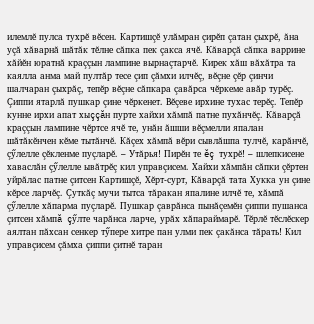илемлĕ пулса тухрĕ вĕсен. Картишçĕ улăмран çирĕп çатан çыхрĕ, ăна уçă хăварнă шăтăк тĕлне сăпка пек çакса ячĕ. Кăварçă сăпка варрине хăйĕн юратнă краççын лампине вырнаçтарчĕ. Кирек хăш вăхăтра та каялла анма май пултăр тесе çип çăмхи илчĕç, вĕçне çĕр çинчи шалчаран çыхрăç, тепĕр вĕçне сăпкара çавăрса чĕркеме авăр турĕç. Çиппи ятарлă пушкар çине чĕркенет. Вĕçеве ирхине тухас терĕç. Тепĕр кунне ирхи апат хыççăн пурте хайхи хăмпă патне пухăнчĕç. Кăварçă краççын лампине чĕртсе ячĕ те, унăн ăшши вĕçмелли япалан шăтăкĕнчен кĕме тытăнчĕ. Кăçех хăмпă вĕри сывлăшпа тулчĕ, карăнчĕ, çӳлелле çĕкленме пуçларĕ. – Утăрья! Пирĕн те ĕç тухрĕ! – шлепкисене хаваслăн çӳлелле ывăтрĕç кил управçисем. Хайхи хăмпăн сăпки çĕртен уйрăлас патне çитсен Картишçĕ, Хĕрт-сурт, Кăварçă тата Хукка ун çине кĕрсе ларчĕç. Çуткăç мучи тытса тăракан япалине илчĕ те, хăмпă çӳлелле хăпарма пуçларĕ. Пушкар çаврăнса пынăçемĕн çиппи пушанса çитсен хăмпă çӳлте чарăнса ларче, урăх хăпараймарĕ. Тĕрлĕ тĕслĕскер аялтан пăхсан сенкер тӳпере хитре пан улми пек çакăнса тăрать! Кил управçисем çăмха çиппи çитнĕ таран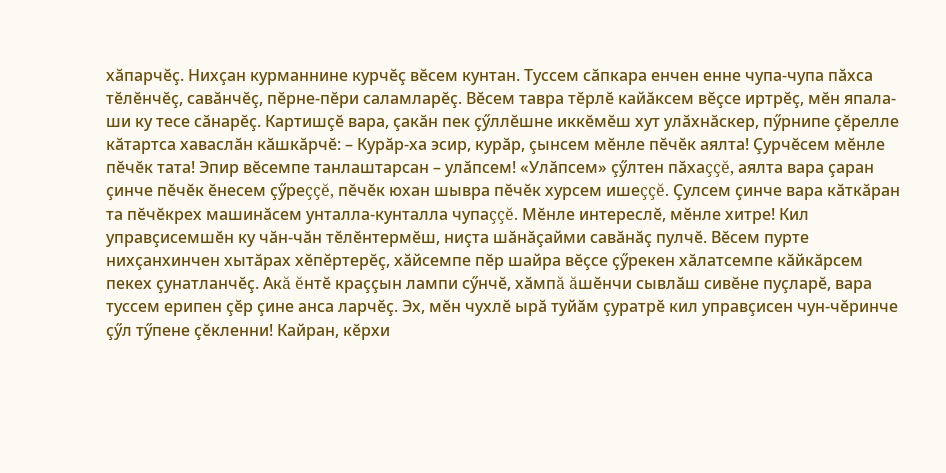хăпарчĕç. Нихçан курманнине курчĕç вĕсем кунтан. Туссем сăпкара енчен енне чупа-чупа пăхса тĕлĕнчĕç, савăнчĕç, пĕрне-пĕри саламларĕç. Вĕсем тавра тĕрлĕ кайăксем вĕçсе иртрĕç, мĕн япала-ши ку тесе сăнарĕç. Картишçĕ вара, çакăн пек çӳллĕшне иккĕмĕш хут улăхнăскер, пӳрнипе çĕрелле кăтартса хаваслăн кăшкăрчĕ: – Курăр-ха эсир, курăр, çынсем мĕнле пĕчĕк аялта! Çурчĕсем мĕнле пĕчĕк тата! Эпир вĕсемпе танлаштарсан – улăпсем! «Улăпсем» çӳлтен пăхаççĕ, аялта вара çаран çинче пĕчĕк ĕнесем çӳреççĕ, пĕчĕк юхан шывра пĕчĕк хурсем ишеççĕ. Çулсем çинче вара кăткăран та пĕчĕкрех машинăсем унталла-кунталла чупаççĕ. Мĕнле интереслĕ, мĕнле хитре! Кил управçисемшĕн ку чăн-чăн тĕлĕнтермĕш, ниçта шăнăçайми савăнăç пулчĕ. Вĕсем пурте нихçанхинчен хытăрах хĕпĕртерĕç, хăйсемпе пĕр шайра вĕçсе çӳрекен хăлатсемпе кăйкăрсем пекех çунатланчĕç. Акă ĕнтĕ краççын лампи сӳнчĕ, хăмпă ăшĕнчи сывлăш сивĕне пуçларĕ, вара туссем ерипен çĕр çине анса ларчĕç. Эх, мĕн чухлĕ ырă туйăм çуратрĕ кил управçисен чун-чĕринче çӳл тӳпене çĕкленни! Кайран, кĕрхи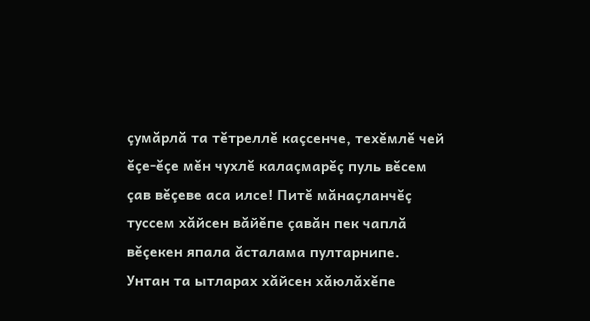çумăрлă та тĕтреллĕ каçсенче, техĕмлĕ чей ĕçе-ĕçе мĕн чухлĕ калаçмарĕç пуль вĕсем çав вĕçеве аса илсе! Питĕ мăнаçланчĕç туссем хăйсен вăйĕпе çавăн пек чаплă вĕçекен япала ăсталама пултарнипе. Унтан та ытларах хăйсен хăюлăхĕпе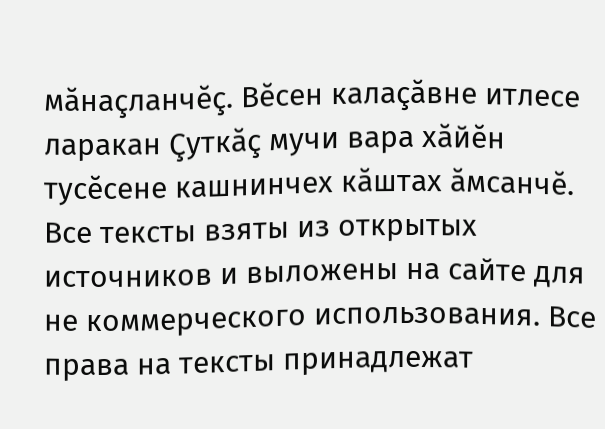мăнаçланчĕç. Вĕсен калаçăвне итлесе ларакан Çуткăç мучи вара хăйĕн тусĕсене кашнинчех кăштах ăмсанчĕ. Все тексты взяты из открытых источников и выложены на сайте для не коммерческого использования. Все права на тексты принадлежат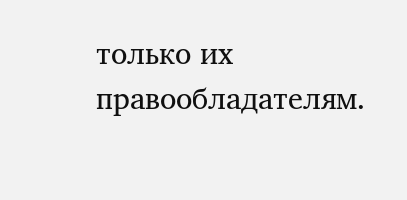только их правообладателям.